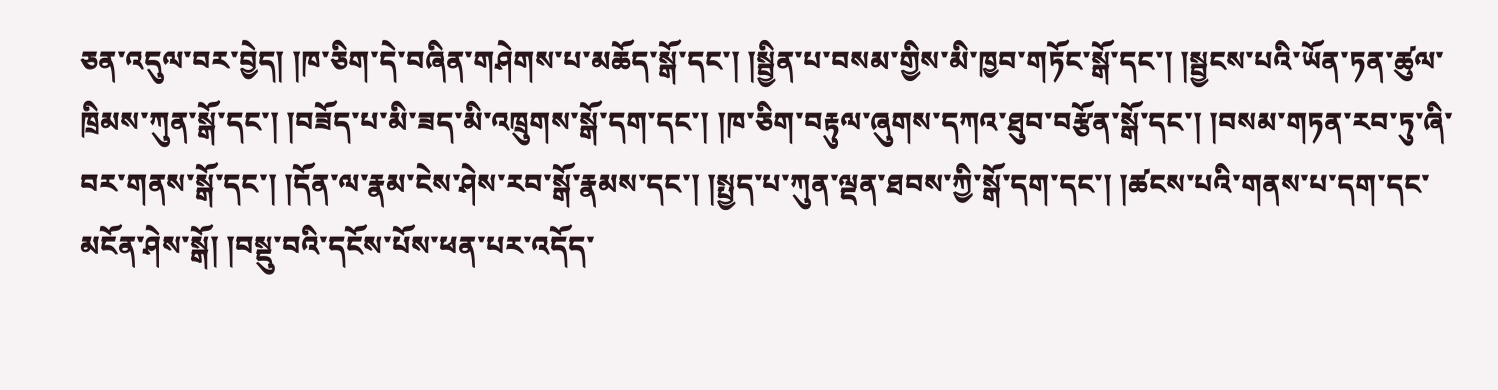ཅན་འདུལ་བར་བྱེད། །ཁ་ཅིག་དེ་བཞིན་གཤེགས་པ་མཆོད་སྒོ་དང་། །སྦྱིན་པ་བསམ་གྱིས་མི་ཁྱབ་གཏོང་སྒོ་དང་། །སྦྱངས་པའི་ཡོན་ཏན་ཚུལ་ཁྲིམས་ཀུན་སྒོ་དང་། །བཟོད་པ་མི་ཟད་མི་འཁྲུགས་སྒོ་དག་དང་། །ཁ་ཅིག་བརྟུལ་ཞུགས་དཀའ་ཐུབ་བརྩོན་སྒོ་དང་། །བསམ་གཏན་རབ་ཏུ་ཞི་བར་གནས་སྒོ་དང་། །དོན་ལ་རྣམ་ངེས་ཤེས་རབ་སྒོ་རྣམས་དང་། །སྤྱད་པ་ཀུན་ལྡན་ཐབས་ཀྱི་སྒོ་དག་དང་། །ཚངས་པའི་གནས་པ་དག་དང་མངོན་ཤེས་སྒོ། །བསྡུ་བའི་དངོས་པོས་ཕན་པར་འདོད་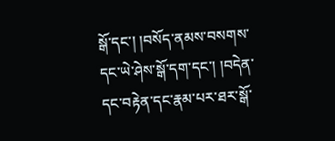སྒོ་དང་། །བསོད་ནམས་བསགས་དང་ཡེ་ཤེས་སྒོ་དག་དང་། །བདེན་དང་བརྟེན་དང་རྣམ་པར་ཐར་སྒོ་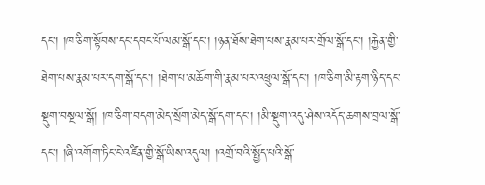དང་། །ཁ་ཅིག་སྟོབས་དང་དབང་པོ་ལམ་སྒོ་དང་། །ཉན་ཐོས་ཐེག་པས་རྣམ་པར་གྲོལ་སྒོ་དང་། །རྐྱེན་གྱི་ཐེག་པས་རྣམ་པར་དག་སྒོ་དང་། །ཐེག་པ་མཆོག་གི་རྣམ་པར་འཕྲུལ་སྒོ་དང་། །ཁ་ཅིག་མི་རྟག་ཉིད་དང་སྡུག་བསྔལ་སྒོ། །ཁ་ཅིག་བདག་མེད་སྲོག་མེད་སྒོ་དག་དང་། །མི་སྡུག་འདུ་ཤེས་འདོད་ཆགས་བྲལ་སྒོ་དང་། །ཞི་འགོག་ཏིང་ངེ་འཛིན་གྱི་སྒོ་ཡིས་འདུལ། །འགྲོ་བའི་སྤྱོད་པའི་སྒོ་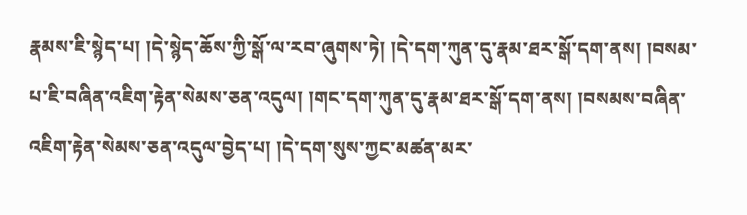རྣམས་ཇི་སྙེད་པ། །དེ་སྙེད་ཆོས་ཀྱི་སྒོ་ལ་རབ་ཞུགས་ཏེ། །དེ་དག་ཀུན་དུ་རྣམ་ཐར་སྒོ་དག་ནས། །བསམ་པ་ཇི་བཞིན་འཇིག་རྟེན་སེམས་ཅན་འདུལ། །གང་དག་ཀུན་དུ་རྣམ་ཐར་སྒོ་དག་ནས། །བསམས་བཞིན་འཇིག་རྟེན་སེམས་ཅན་འདུལ་བྱེད་པ། །དེ་དག་སུས་ཀྱང་མཚན་མར་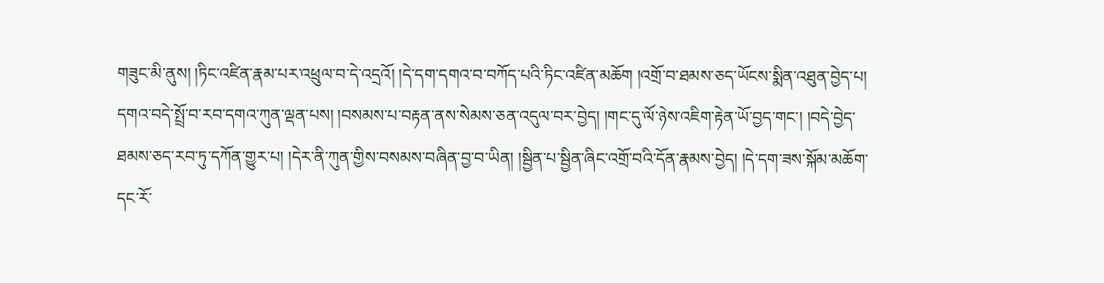གཟུང་མི་ནུས། །ཏིང་འཛིན་རྣམ་པར་འཕྲུལ་བ་དེ་འདྲའོ། །དེ་དག་དགའ་བ་བཀོད་པའི་ཏིང་འཛིན་མཆོག །འགྲོ་བ་ཐམས་ཅད་ཡོངས་སྨིན་འཐུན་བྱེད་པ། དགའ་བདེ་སྤྲོ་བ་རབ་དགའ་ཀུན་ལྡན་པས། །བསམས་པ་བརྟན་ནས་སེམས་ཅན་འདུལ་བར་བྱེད། །གང་དུ་ལོ་ཉེས་འཇིག་རྟེན་ཡོ་བྱད་གང་། །བདེ་བྱེད་ཐམས་ཅད་རབ་ཏུ་དཀོན་གྱུར་པ། །དེར་ནི་ཀུན་གྱིས་བསམས་བཞིན་བྱ་བ་ཡིན། །སྦྱིན་པ་སྦྱིན་ཞིང་འགྲོ་བའི་དོན་རྣམས་བྱེད། །དེ་དག་ཟས་སྐོམ་མཆོག་དང་རོ་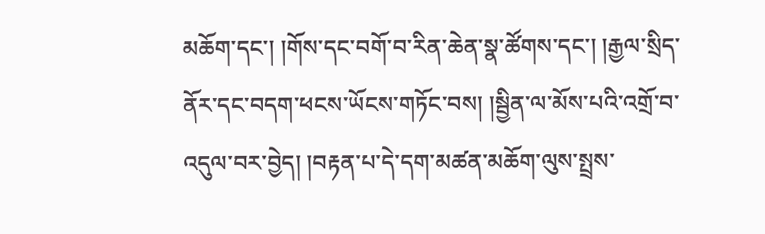མཆོག་དང་། །གོས་དང་བགོ་བ་རིན་ཆེན་སྣ་ཚོགས་དང་། །རྒྱལ་སྲིད་ནོར་དང་བདག་ཕངས་ཡོངས་གཏོང་བས། །སྦྱིན་ལ་མོས་པའི་འགྲོ་བ་འདུལ་བར་བྱེད། །བརྟན་པ་དེ་དག་མཚན་མཆོག་ལུས་སྤྲས་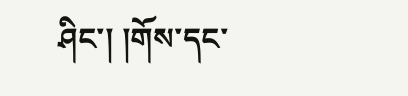ཤིང་། །གོས་དང་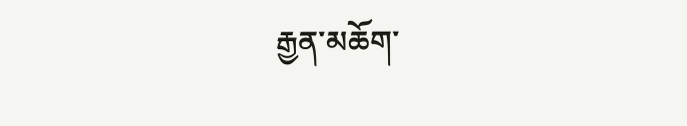རྒྱན་མཆོག་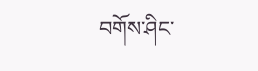བགོས་ཤིང་